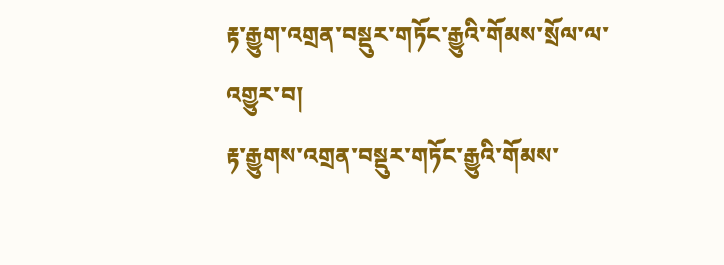རྟ་རྒྱུག་འགྲན་བསྡུར་གཏོང་རྒྱུའི་གོམས་སྲོལ་ལ་འགྱུར་བ།
རྟ་རྒྱུགས་འགྲན་བསྡུར་གཏོང་རྒྱུའི་གོམས་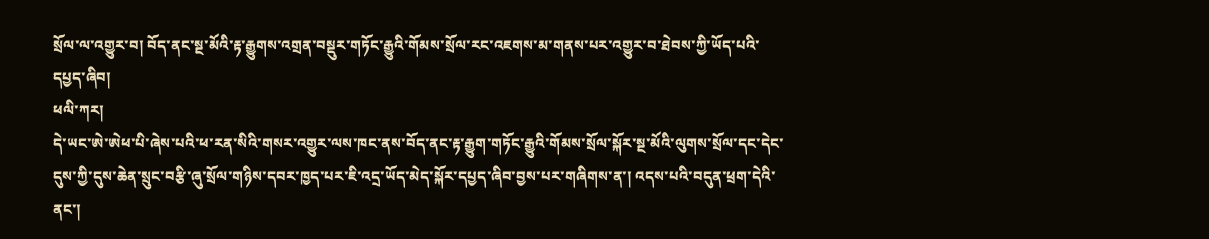སྲོལ་ལ་འགྱུར་བ། བོད་ནང་སྔ་མོའི་རྟ་རྒྱུགས་འགྲན་བསྡུར་གཏོང་རྒྱུའི་གོམས་སྲོལ་རང་འཇགས་མ་གནས་པར་འགྱུར་བ་ཐེབས་ཀྱི་ཡོད་པའི་དཔྱད་ཞིབ།
ཕལི་ཀར།
དེ་ཡང་ཨེ་ཨེཕ་པི་ཞེས་པའི་ཕ་རན་སིའི་གསར་འགྱུར་ལས་ཁང་ནས་བོད་ནང་རྟ་རྒྱུག་གཏོང་རྒྱུའི་གོམས་སྲོལ་སྐོར་སྔ་མོའི་ལུགས་སྲོལ་དང་དེང་དུས་ཀྱི་དུས་ཆེན་སྲུང་བརྩི་ཞུ་སྲོལ་གཉིས་དབར་ཁྱད་པར་ཇི་འདྲ་ཡོད་མེད་སྐོར་དཔྱད་ཞིབ་བྱས་པར་གཞིགས་ན་། འདས་པའི་བདུན་ཕྲག་དེའི་ནང་།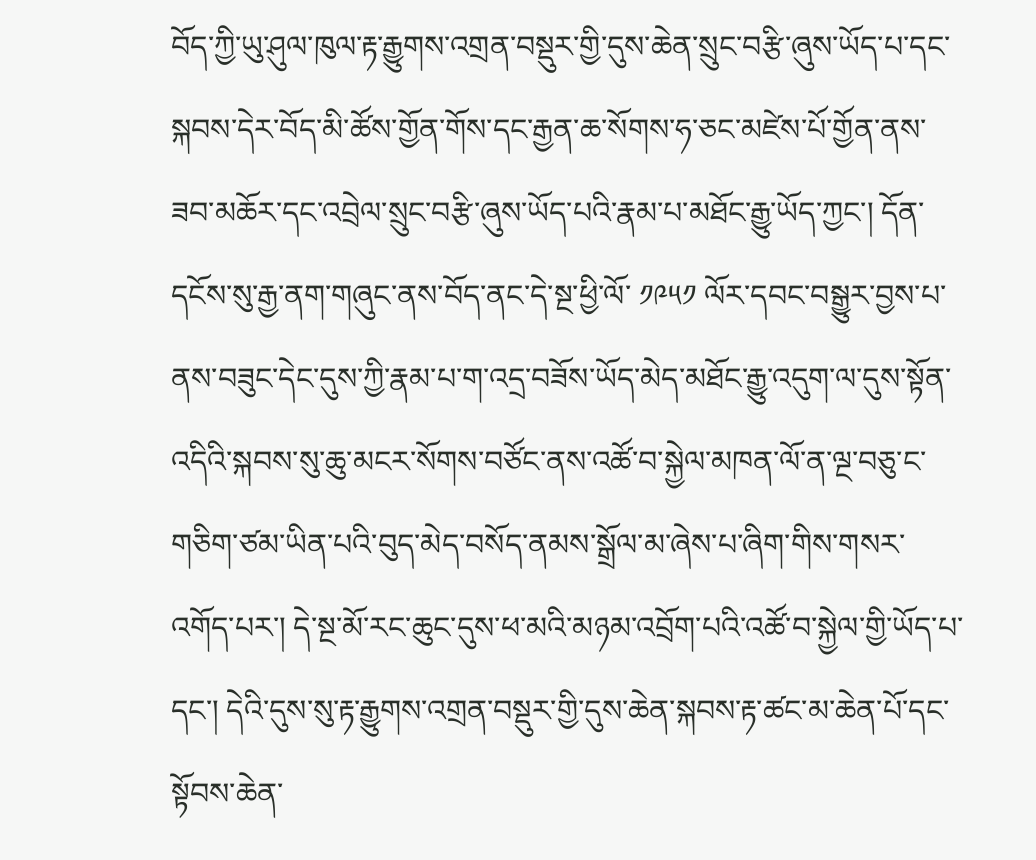བོད་ཀྱི་ཡུ་ཤུལ་ཁུལ་རྟ་རྒྱུགས་འགྲན་བསྡུར་གྱི་དུས་ཆེན་སྲུང་བརྩི་ཞུས་ཡོད་པ་དང་སྐབས་དེར་བོད་མི་ཚོས་གྱོན་གོས་དང་རྒྱན་ཆ་སོགས་ཧ་ཅང་མཛེས་པོ་གྱོན་ནས་ཟབ་མཆོར་དང་འབྲེལ་སྲུང་བརྩི་ཞུས་ཡོད་པའི་རྣམ་པ་མཐོང་རྒྱུ་ཡོད་ཀྱང་། དོན་དངོས་སུ་རྒྱ་ནག་གཞུང་ནས་བོད་ནང་དེ་སྔ་ཕྱི་ལོ་ ༡༩༥༡ ལོར་དབང་བསྒྱུར་བྱས་པ་ནས་བཟུང་དེང་དུས་ཀྱི་རྣམ་པ་ག་འདྲ་བཟོས་ཡོད་མེད་མཐོང་རྒྱུ་འདུག་ལ་དུས་སྟོན་འདིའི་སྐབས་སུ་ཆུ་མངར་སོགས་བཙོང་ནས་འཚོ་བ་སྐྱེལ་མཁན་ལོ་ན་ལྔ་བཅུ་ང་གཅིག་ཙམ་ཡིན་པའི་བུད་མེད་བསོད་ནམས་སྒྲོལ་མ་ཞེས་པ་ཞིག་གིས་གསར་འགོད་པར་། དེ་སྔ་མོ་རང་ཆུང་དུས་ཕ་མའི་མཉམ་འབྲོག་པའི་འཚོ་བ་སྐྱེལ་གྱི་ཡོད་པ་དང་། དེའི་དུས་སུ་རྟ་རྒྱུགས་འགྲན་བསྡུར་གྱི་དུས་ཆེན་སྐབས་རྟ་ཚང་མ་ཆེན་པོ་དང་སྟོབས་ཆེན་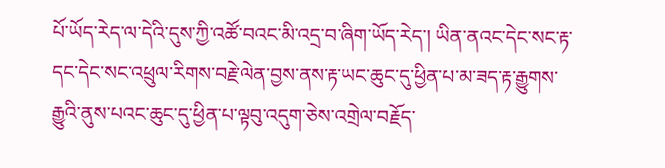པོ་ཡོད་རེད་ལ་དེའི་དུས་ཀྱི་འཚོ་བའང་མི་འདྲ་བ་ཞིག་ཡོད་རེད་། ཡིན་ནའང་དེང་སང་རྟ་དང་དེང་སང་འཕྲུལ་རིགས་བརྗེ་ལེན་བྱས་ནས་རྟ་ཡང་ཆུང་དུ་ཕྱིན་པ་མ་ཟད་རྟ་རྒྱུགས་རྒྱུའི་ནུས་པའང་ཆུང་དུ་ཕྱིན་པ་ལྟབུ་འདུག་ཅེས་འགྲེལ་བརྗོད་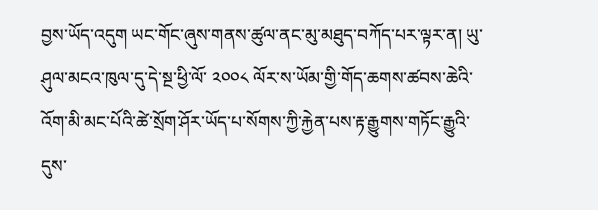བྱས་ཡོད་འདུག ཡང་གོང་ཞུས་གནས་ཚུལ་ནང་མུ་མཐུད་བཀོད་པར་ལྟར་ན། ཡུ་ཤུལ་མངའ་ཁུལ་དུ་དེ་སྔ་ཕྱི་ལོ་ ༢༠༠༨ ལོར་ས་ཡོམ་གྱི་གོད་ཆགས་ཚབས་ཆེའི་འོག་མི་མང་པོའི་ཚེ་སྲོག་ཤོར་ཡོད་པ་སོགས་ཀྱི་རྐྱེན་པས་རྟ་རྒྱུགས་གཏོང་རྒྱུའི་དུས་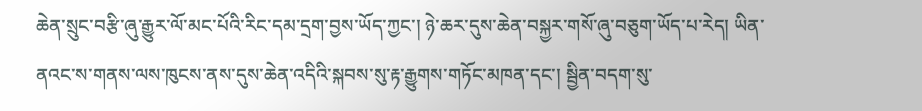ཆེན་སྲུང་བརྩི་ཞུ་རྒྱུར་ལོ་མང་པོའི་རིང་དམ་དྲག་བྱས་ཡོད་ཀྱང་། ཉེ་ཆར་དུས་ཆེན་བསྐྱར་གསོ་ཞུ་བཅུག་ཡོད་པ་རེད། ཡིན་ནའང་ས་གནས་ལས་ཁུངས་ནས་དུས་ཆེན་འདིའི་སྐབས་སུ་རྟ་རྒྱུགས་གཏོང་མཁན་དང་། སྦྱིན་བདག་སུ་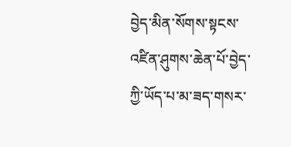བྱེད་མིན་སོགས་སྟངས་འཛིན་ཤུགས་ཆེན་པོ་བྱེད་ཀྱི་ཡོད་པ་མ་ཟད་གསར་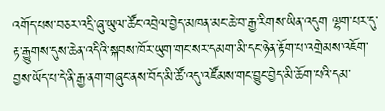འགོད་པས་བཅར་འདྲི་ཞུ་ཡུལ་ཚོང་འབྲེལ་བྱེད་མཁན་མང་ཆེ་བ་རྒྱ་རིགས་ཡིན་འདུག ལྷག་པར་དུ་རྟ་རྒྱུགས་དུས་ཆེན་འདིའི་སྐབས་ཁོར་ཡུག་གང་སར་དམག་མི་དང་ཉེན་རྟོག་པ་འགྲེམས་འཇོག་བྱས་ཡོད་པ་དེ་ནི་རྒྱ་ནག་གཞུང་ནས་བོད་མི་ཚོ་འདུ་འཛོམས་གང་བྱུང་བྱེད་མི་ཆོག་པའི་དམ་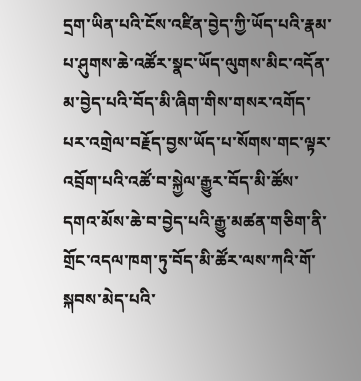དྲག་ཡིན་པའི་ངོས་འཛིན་བྱེད་ཀྱི་ཡོད་པའི་རྣམ་པ་ཤུགས་ཆེ་འཚོར་སྣང་ཡོད་ལུགས་མིང་འདོན་མ་བྱེད་པའི་བོད་མི་ཞིག་གིས་གསར་འགོད་པར་འགྲེལ་བརྗོད་བྱས་ཡོད་པ་སོགས་གང་ལྟར་འབྲོག་པའི་འཚོ་བ་སྐྱེལ་རྒྱུར་བོད་མི་ཚོས་དགའ་མོས་ཆེ་བ་བྱེད་པའི་རྒྱུ་མཚན་གཅིག་ནི་གྲོང་འདལ་ཁག་ཏུ་བོད་མི་ཚོར་ལས་ཀའི་གོ་སྐབས་མེད་པའི་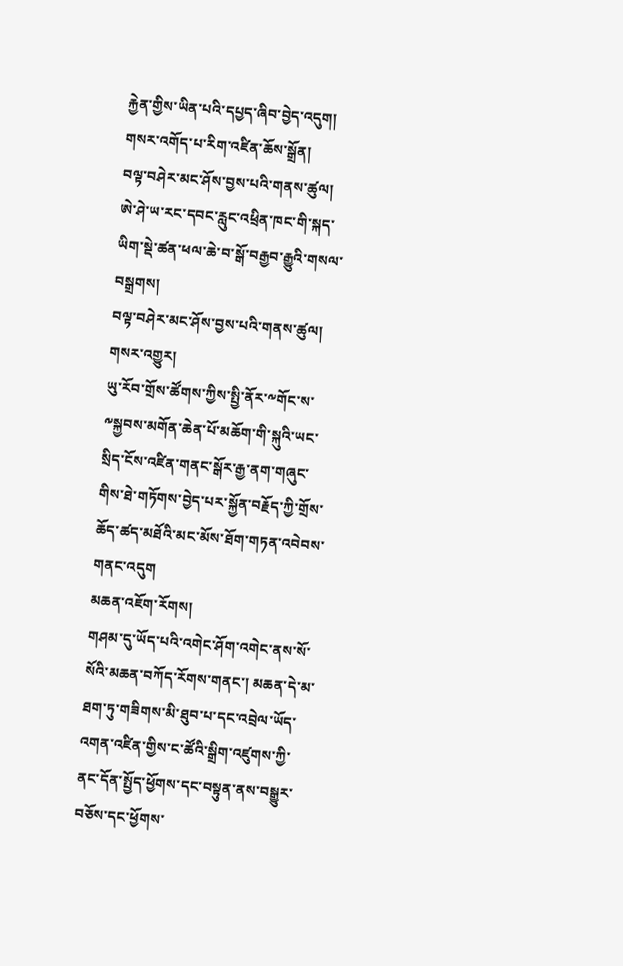རྐྱེན་གྱིས་ཡིན་པའི་དཔྱད་ཞིབ་བྱེད་འདུག།
གསར་འགོད་པ་རིག་འཛིན་ཆོས་སྒྲོན།
བལྟ་བཤེར་མང་ཤོས་བྱས་པའི་གནས་ཚུལ།
ཨེ་ཤེ་ཡ་རང་དབང་རླུང་འཕྲིན་ཁང་གི་སྐད་ཡིག་སྡེ་ཚན་ཕལ་ཆེ་བ་སྒོ་བརྒྱབ་རྒྱུའི་གསལ་བསྒྲགས།
བལྟ་བཤེར་མང་ཤོས་བྱས་པའི་གནས་ཚུལ།
གསར་འགྱུར།
ཡུ་རོབ་གྲོས་ཚོགས་ཀྱིས་སྤྱི་ནོར་༸གོང་ས་༸སྐྱབས་མགོན་ཆེན་པོ་མཆོག་གི་སྐུའི་ཡང་སྲིད་ངོས་འཛིན་གནང་སྒོར་རྒྱ་ནག་གཞུང་གིས་ཐེ་གཏོགས་བྱེད་པར་སྐྱོན་བརྗོད་ཀྱི་གྲོས་ཆོད་ཚད་མཐོའི་མང་མོས་ཐོག་གཏན་འབེབས་གནང་འདུག
མཆན་འཇོག་རོགས།
གཤམ་དུ་ཡོད་པའི་འགེང་ཤོག་འགེང་ནས་སོ་སོའི་མཆན་བཀོད་རོགས་གནང་། མཆན་དེ་མ་ཐག་ཏུ་གཟིགས་མི་ཐུབ་པ་དང་འབྲེལ་ཡོད་འགན་འཛིན་གྱིས་ང་ཚོའི་སྒྲིག་འཛུགས་ཀྱི་ནང་དོན་སྤྱོད་ཕྱོགས་དང་བསྟུན་ནས་བསྒྱུར་བཅོས་དང་ཕྱོགས་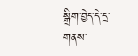སྒྲིག་བྱེད་དེ་དྲ་གནས་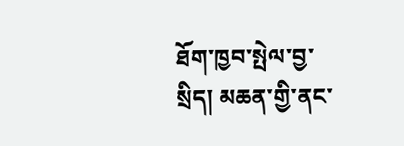ཐོག་ཁྱབ་སྤེལ་བྱ་སྲིད། མཆན་གྱི་ནང་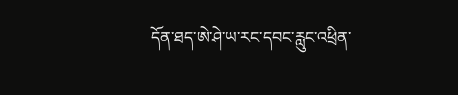དོན་ཐད་ཨེ་ཤེ་ཡ་རང་དབང་རླུང་འཕྲིན་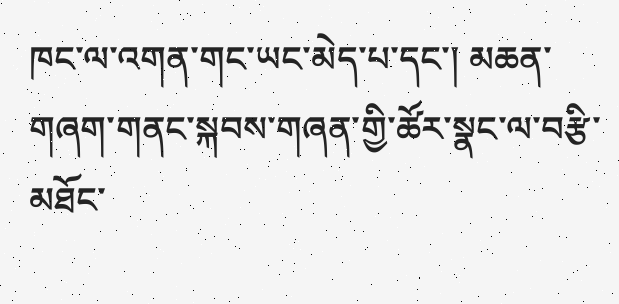ཁང་ལ་འགན་གང་ཡང་མེད་པ་དང་། མཆན་གཞག་གནང་སྐབས་གཞན་གྱི་ཚོར་སྣང་ལ་བརྩི་མཐོང་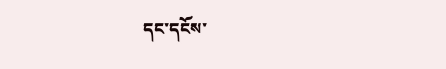དང་དངོས་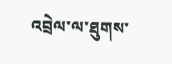འབྲེལ་ལ་ཐུགས་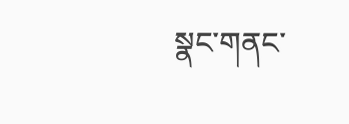སྣང་གནང་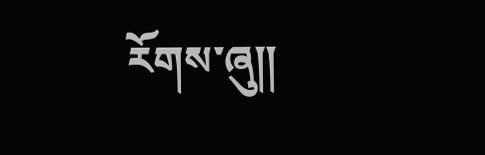རོགས་ཞུ༎